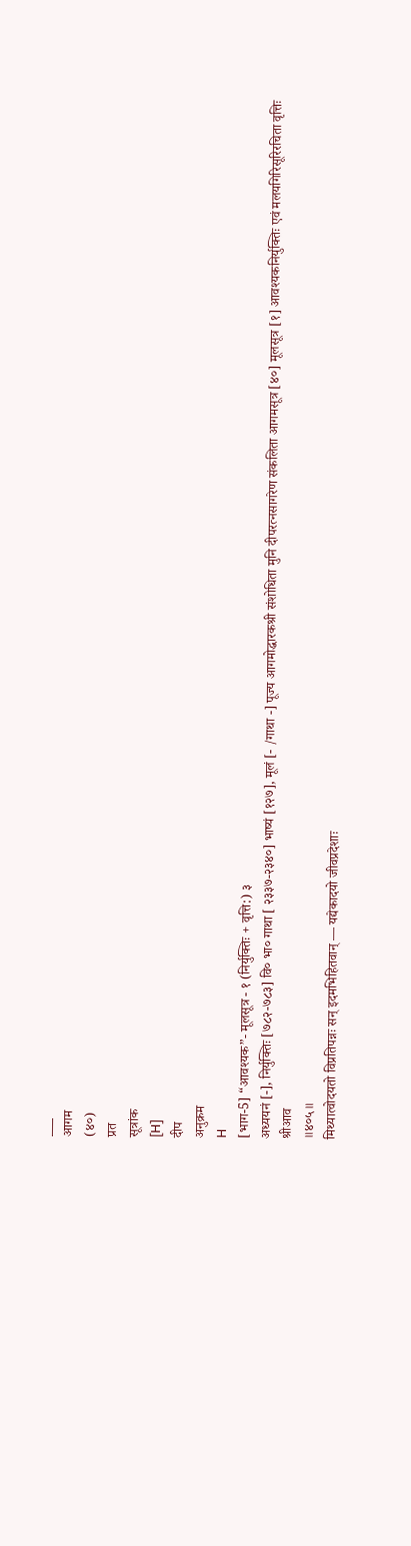___
आगम
(४०)
प्रत
सूत्रांक
[H]
दीप
अनुक्रम
H
[भाग-5] “आवश्यक”- मूलसूत्र - १ (निर्युक्तिः + वृत्ति:) ३
अध्ययनं [-], निर्युक्तिः [७८२-७८३] वि० भा० गाथा [ २३३७-२३४०] भाष्यं [१२७], मूलं [- /गाथा -] पूज्य आगमोद्धारकश्री संशोधिता मुनि दीपरत्नसागरेण संकलिता आगमसूत्र [४०] मूलसूत्र [१] आवश्यकनिर्युक्तिः एवं मलयगिरिसूरिरचिता वृत्तिः
श्रीआव
॥४०५॥
मिथ्यात्वोदयतो विप्रतिपन्नः सन् इदमभिहितवान् — यद्येकादयो जीवप्रदेशाः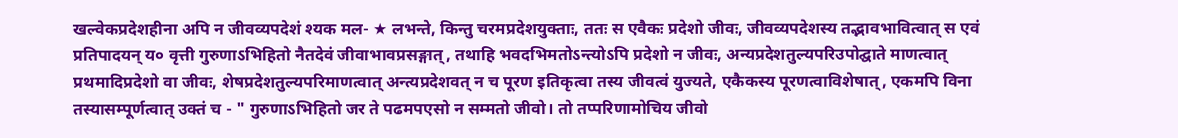खल्वेकप्रदेशहीना अपि न जीवव्यपदेशं श्यक मल- ★ लभन्ते, किन्तु चरमप्रदेशयुक्ताः, ततः स एवैकः प्रदेशो जीवः, जीवव्यपदेशस्य तद्भावभावित्वात् स एवं प्रतिपादयन् य० वृत्ती गुरुणाऽभिहितो नैतदेवं जीवाभावप्रसङ्गात्, तथाहि भवदभिमतोऽन्त्योऽपि प्रदेशो न जीवः, अन्यप्रदेशतुल्यपरिउपोद्घाते माणत्वात् प्रथमादिप्रदेशो वा जीवः, शेषप्रदेशतुल्यपरिमाणत्वात् अन्त्यप्रदेशवत् न च पूरण इतिकृत्वा तस्य जीवत्वं युज्यते, एकैकस्य पूरणत्वाविशेषात्, एकमपि विना तस्यासम्पूर्णत्वात् उक्तं च - " गुरुणाऽभिहितो जर ते पढमपएसो न सम्मतो जीवो। तो तप्परिणामोचिय जीवो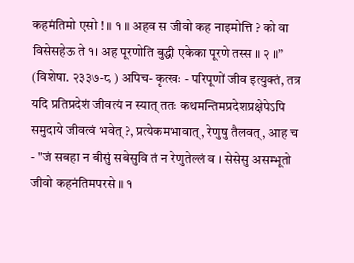कहमंतिमो एसो ! ॥ १ ॥ अहव स जीवो कह नाइमोत्ति ? को वा विसेसहेऊ ते १। अह पूरणोति बुद्धी एकेका पूरणे तस्स ॥ २ ॥” (विशेषा. २३३७-८ ) अपिच- कृत्खः - परिपूणों जीव इत्युक्तं, तत्र यदि प्रतिप्रदेशं जीवत्यं न स्यात् ततः कथमन्तिमप्रदेशप्रक्षेपेऽपि समुदाये जीवत्वं भवेत् ?, प्रत्येकमभावात्, रेणुषु तैलवत्, आह च - "जं सबहा न बीसुं सबेसुवि तं न रेणुतेल्लं व । सेसेसु असम्भूतो जीवो कहनंतिमपरसे ॥ १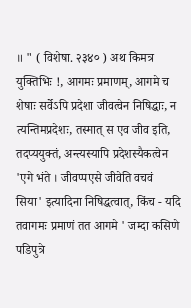॥ " ( विशेषा. २३४० ) अथ किमत्र युक्तिभिः !, आगमः प्रमाणम्, आगमे च शेषाः सर्वेऽपि प्रदेशा जीवत्वेन निषिद्धाः, न त्यन्तिमप्रदेशः, तस्मात् स एव जीव इति, तदप्ययुक्तं, अन्त्यस्यापि प्रदेशस्यैकत्वेन 'एगे भंते । जीवप्पएसे जीवेति वचवं सिया' इत्यादिना निषिद्धत्वात्, किंच - यदि तवागमः प्रमाणं तत आगमे ' जम्दा कसिणे पडिपुत्रे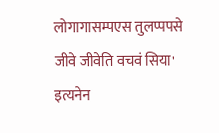लोगागासम्पएस तुलप्पपसे जीवे जीवेति वचवं सिया' इत्यनेन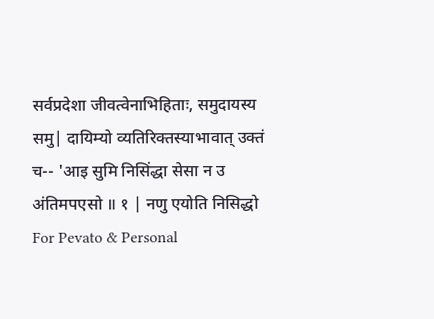सर्वप्रदेशा जीवत्वेनाभिहिताः, समुदायस्य समु| दायिम्यो व्यतिरिक्तस्याभावात् उक्तं च-- 'आइ सुमि निसिंद्धा सेसा न उ अंतिमपएसो ॥ १ | नणु एयोति निसिद्धो
For Pevato & Personal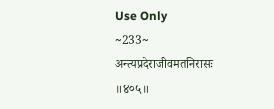Use Only
~233~
अन्त्यप्रदेराजीवमतनिरासः
॥४०५॥